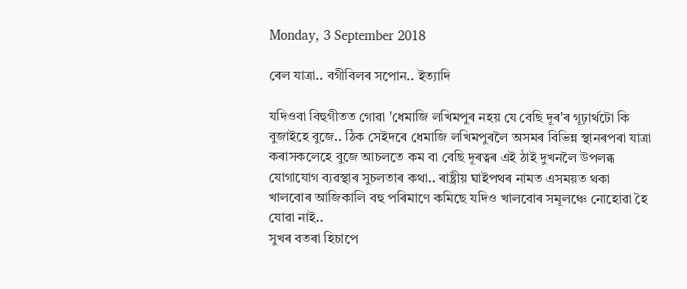Monday, 3 September 2018

ৰেল যাত্ৰা.. বগীবিলৰ সপোন.. ইত্যাদি

যদিওবা বিহুগীতত গোৱা 'ধেমাজি লখিমপুৰ নহয় যে বেছি দূৰ'ৰ গূঢ়াৰ্থটো কি বুজাইহে বুজে.. ঠিক সেইদৰে ধেমাজি লখিমপুৰলৈ অসমৰ বিভিন্ন স্থানৰপৰা যাত্ৰা কৰাসকলেহে বুজে আচলতে কম বা বেছি দূৰত্বৰ এই ঠাই দুখনলৈ উপলব্ধ যোগাযোগ ব্যৱস্থাৰ সুচলতাৰ কথা.. ৰাষ্ট্ৰীয় ঘাইপথৰ নামত এসময়ত থকা খালবোৰ আজিকালি বহু পৰিমাণে কমিছে যদিও খালবোৰ সমূলঞ্চে নোহোৱা হৈ যোৱা নাই..
সুখৰ বতৰা হিচাপে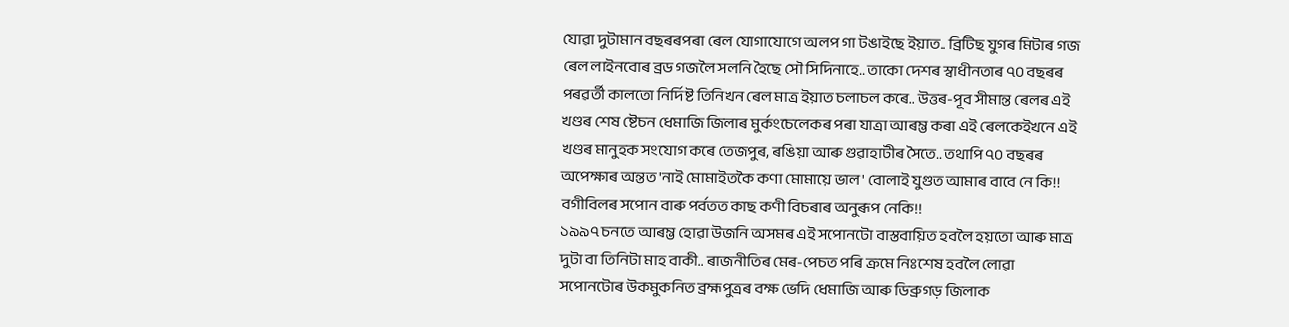যোৱা দুটামান বছৰৰপৰা ৰেল যোগাযোগে অলপ গা টঙাইছে ইয়াত.. ব্ৰিটিছ যুগৰ মিটাৰ গজ ৰেল লাইনবোৰ ব্ৰড গজলৈ সলনি হৈছে সৌ সিদিনাহে.. তাকো দেশৰ স্বাধীনতাৰ ৭০ বছৰৰ পৰৱৰ্তী কালতো নিৰ্দিষ্ট তিনিখন ৰেল মাত্ৰ ইয়াত চলাচল কৰে.. উত্তৰ-পূব সীমান্ত ৰেলৰ এই খণ্ডৰ শেষ ষ্টেচন ধেমাজি জিলাৰ মুৰ্কংচেলেকৰ পৰা যাত্ৰা আৰম্ভ কৰা এই ৰেলকেইখনে এই খণ্ডৰ মানুহক সংযোগ কৰে তেজপুৰ, ৰঙিয়া আৰু গুৱাহাটীৰ সৈতে.. তথাপি ৭০ বছৰৰ অপেক্ষাৰ অন্তত 'নাই মোমাইতকৈ কণা মোমায়ে ভাল' বোলাই যুগুত আমাৰ বাবে নে কি!!
বগীবিলৰ সপোন বাৰু পৰ্বতত কাছ কণী বিচৰাৰ অনুৰূপ নেকি!!
১৯৯৭ চনতে আৰম্ভ হোৱা উজনি অসমৰ এই সপোনটো বাস্তবায়িত হবলৈ হয়তো আৰু মাত্ৰ দুটা বা তিনিটা মাহ বাকী.. ৰাজনীতিৰ মেৰ-পেচত পৰি ক্ৰমে নিঃশেষ হবলৈ লোৱা সপোনটোৰ উকমুকনিত ব্ৰহ্মপুত্ৰৰ বক্ষ ভেদি ধেমাজি আৰু ডিব্ৰুগড় জিলাক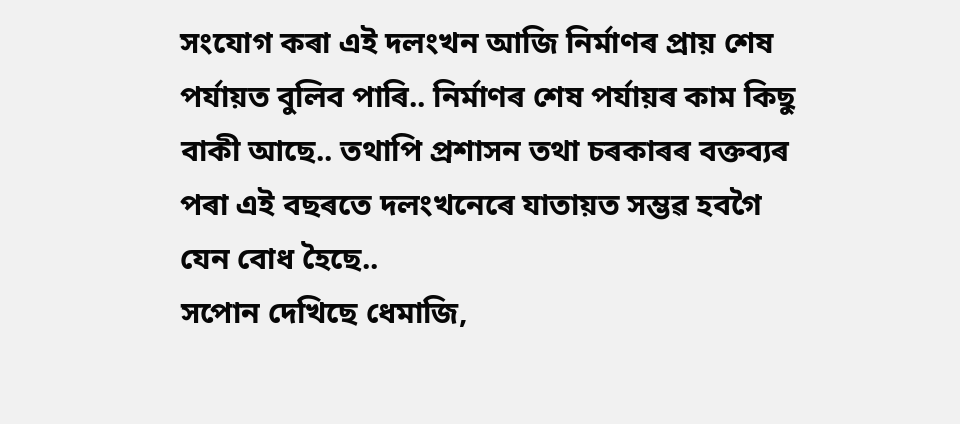সংযোগ কৰা এই দলংখন আজি নিৰ্মাণৰ প্ৰায় শেষ পৰ্যায়ত বুলিব পাৰি.. নিৰ্মাণৰ শেষ পৰ্যায়ৰ কাম কিছু বাকী আছে.. তথাপি প্ৰশাসন তথা চৰকাৰৰ বক্তব্যৰ পৰা এই বছৰতে দলংখনেৰে যাতায়ত সম্ভৱ হবগৈ যেন বোধ হৈছে..
সপোন দেখিছে ধেমাজি,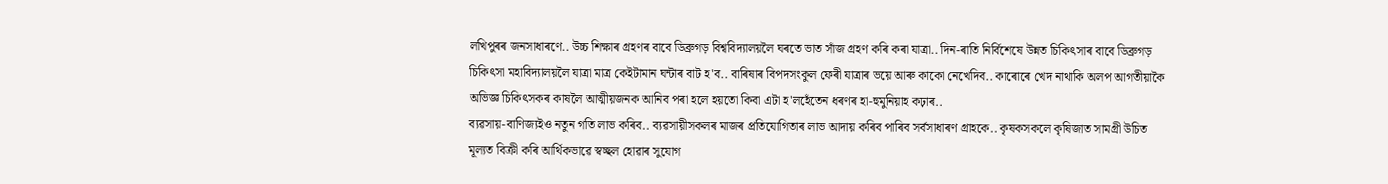লখিপুৰৰ জনসাধাৰণে.. উচ্চ শিক্ষাৰ গ্ৰহণৰ বাবে ডিব্ৰুগড় বিশ্ববিদ্যালয়লৈ ঘৰতে ভাত সাঁজ গ্ৰহণ কৰি কৰা যাত্ৰা.. দিন-ৰাতি নিৰ্বিশেষে উন্নত চিকিৎসাৰ বাবে ডিব্ৰুগড় চিকিৎসা মহাবিদ্যালয়লৈ যাত্ৰা মাত্ৰ কেইটামান ঘন্টাৰ বাট হ'ব.. বাৰিষাৰ বিপদসংকুল ফেৰী যাত্ৰাৰ ভয়ে আৰু কাকো নেখেদিব.. কাৰোৰে খেদ নাথাকি অলপ আগতীয়াকৈ অভিজ্ঞ চিকিৎসকৰ কাষলৈ আত্মীয়জনক আনিব পৰা হলে হয়তো কিবা এটা হ'লহেঁতেন ধৰণৰ হা-হুমুনিয়াহ কঢ়াৰ..
ব্যৱসায়-বাণিজ্যইও নতুন গতি লাভ কৰিব.. ব্যৱসায়ীসকলৰ মাজৰ প্ৰতিযোগিতাৰ লাভ আদায় কৰিব পাৰিব সৰ্বসাধাৰণ গ্ৰাহকে.. কৃষকসকলে কৃষিজাত সামগ্ৰী উচিত মূল্যত বিক্ৰী কৰি আৰ্থিকভাৱে স্বচ্ছল হোৱাৰ সুযোগ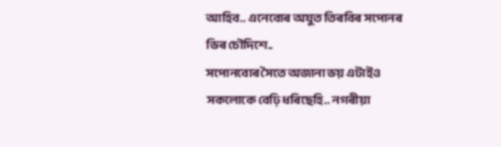আহিব.. এনেবোৰ অযুত তিৰবিৰ সপোনৰ ভিৰ চৌদিশে..
সপোনবোৰ সৈতে অজানা ভয় এটাইও সকলোকে বেঢ়ি ধৰিছেহি.. নগৰীয়া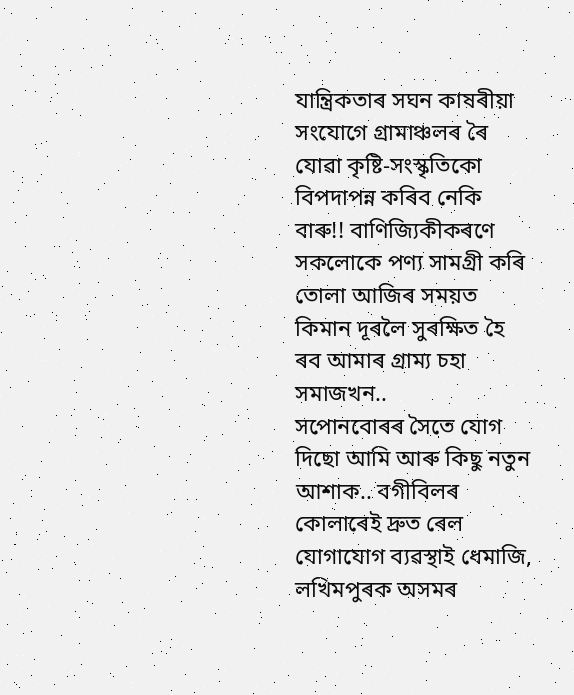যান্ত্ৰিকতাৰ সঘন কাষৰীয়া সংযোগে গ্ৰামাঞ্চলৰ ৰৈ যোৱা কৃষ্টি-সংস্কৃতিকো বিপদাপন্ন কৰিব নেকি বাৰু!! বাণিজ্যিকীকৰণে সকলোকে পণ্য সামগ্ৰী কৰি তোলা আজিৰ সময়ত কিমান দূৰলৈ সুৰক্ষিত হৈ ৰব আমাৰ গ্ৰাম্য চহা সমাজখন..
সপোনবোৰৰ সৈতে যোগ দিছো আমি আৰু কিছু নতুন আশাক.. বগীবিলৰ কোলাৰেই দ্ৰুত ৰেল যোগাযোগ ব্যৱস্থাই ধেমাজি, লখিমপুৰক অসমৰ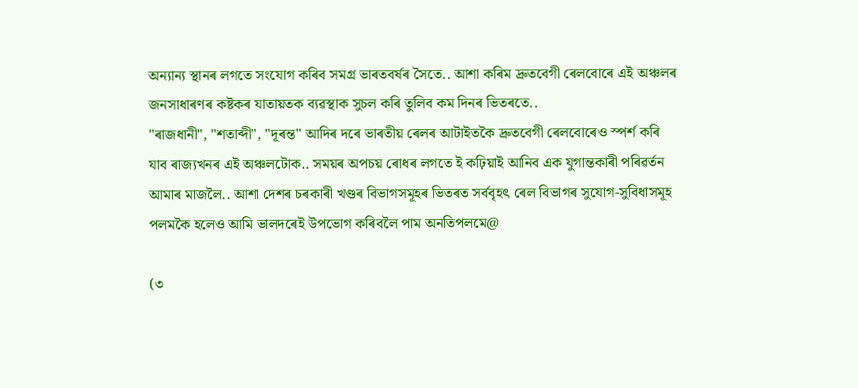অন্যান্য স্থানৰ লগতে সংযোগ কৰিব সমগ্ৰ ভাৰতবৰ্ষৰ সৈতে.. আশা কৰিম দ্ৰুতবেগী ৰেলবোৰে এই অঞ্চলৰ জনসাধাৰণৰ কষ্টকৰ যাতায়তক ব্যৱস্থাক সুচল কৰি তুলিব কম দিনৰ ভিতৰতে..
"ৰাজধানী", "শতাব্দী", "দূৰন্ত" আদিৰ দৰে ভাৰতীয় ৰেলৰ আটাইতকৈ দ্ৰুতবেগী ৰেলবোৰেও স্পৰ্শ কৰি যাব ৰাজ্যখনৰ এই অঞ্চলটোক.. সময়ৰ অপচয় ৰোধৰ লগতে ই কঢ়িয়াই আনিব এক যুগান্তকাৰী পৰিৱৰ্তন আমাৰ মাজলৈ.. আশা দেশৰ চৰকাৰী খণ্ডৰ বিভাগসমূহৰ ভিতৰত সৰ্ববৃহৎ ৰেল বিভাগৰ সুযোগ-সুবিধাসমূহ পলমকৈ হলেও আমি ভালদৰেই উপভোগ কৰিবলৈ পাম অনতিপলমে@

(৩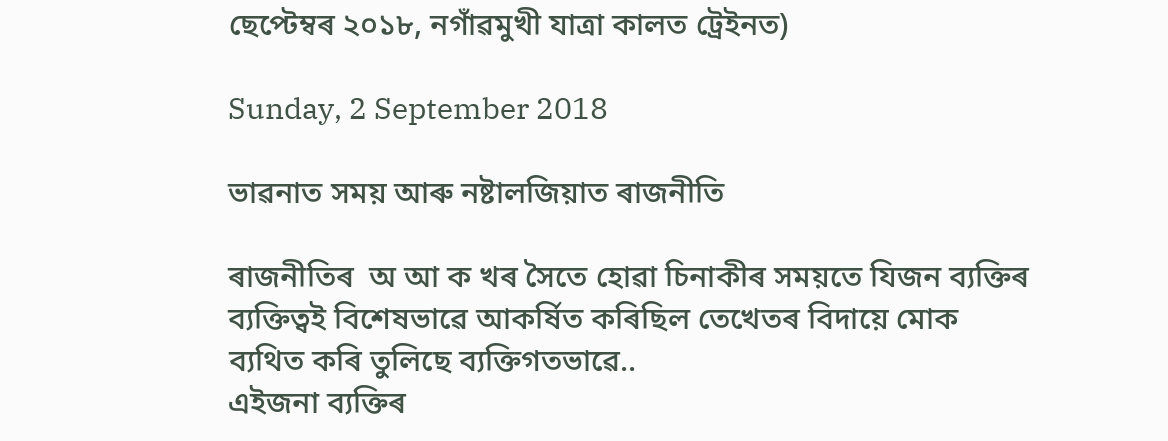ছেপ্টেম্বৰ ২০১৮, নগাঁৱমুখী যাত্ৰা কালত ট্ৰেইনত)

Sunday, 2 September 2018

ভাৱনাত সময় আৰু নষ্টালজিয়াত ৰাজনীতি

ৰাজনীতিৰ  অ আ ক খৰ সৈতে হোৱা চিনাকীৰ সময়তে যিজন ব্যক্তিৰ ব্যক্তিত্বই বিশেষভাৱে আকৰ্ষিত কৰিছিল তেখেতৰ বিদায়ে মোক ব্যথিত কৰি তুলিছে ব্যক্তিগতভাৱে..
এইজনা ব্যক্তিৰ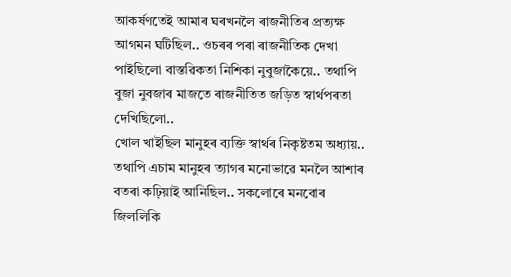আকৰ্ষণতেই আমাৰ ঘৰখনলৈ ৰাজনীতিৰ প্ৰত্যক্ষ আগমন ঘটিছিল.. ওচৰৰ পৰা ৰাজনীতিক দেখা পাইছিলো বাস্তৱিকতা নিশিকা নুবুজাকৈয়ে.. তথাপি বুজা নুবজাৰ মাজতে ৰাজনীতিত জড়িত স্বাৰ্থপৰতা দেখিছিলো..
খোল খাইছিল মানুহৰ ব্যক্তি স্বাৰ্থৰ নিকৃষ্টতম অধ্যায়.. তথাপি এচাম মানুহৰ ত্যাগৰ মনোভাৱে মনলৈ আশাৰ বতৰা কঢ়িয়াই আনিছিল.. সকলোৰে মনবোৰ জিললিকি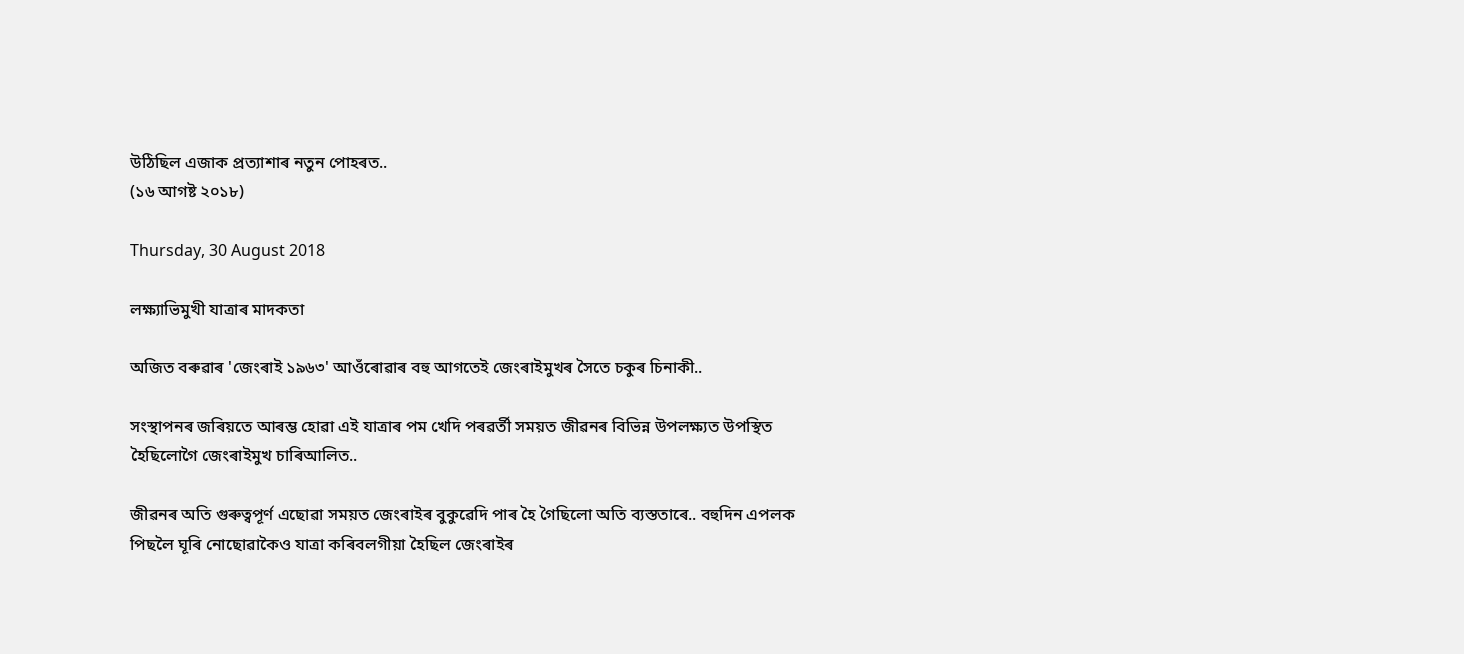উঠিছিল এজাক প্ৰত্যাশাৰ নতুন পোহৰত..
(১৬ আগষ্ট ২০১৮)

Thursday, 30 August 2018

লক্ষ্যাভিমুখী যাত্ৰাৰ মাদকতা

অজিত বৰুৱাৰ 'জেংৰাই ১৯৬৩' আওঁৰোৱাৰ বহু আগতেই জেংৰাইমুখৰ সৈতে চকুৰ চিনাকী..

সংস্থাপনৰ জৰিয়তে আৰম্ভ হোৱা এই যাত্ৰাৰ পম খেদি পৰৱৰ্তী সময়ত জীৱনৰ বিভিন্ন উপলক্ষ্যত উপস্থিত হৈছিলোগৈ জেংৰাইমুখ চাৰিআলিত..

জীৱনৰ অতি গুৰুত্বপূৰ্ণ এছোৱা সময়ত জেংৰাইৰ বুকুৱেদি পাৰ হৈ গৈছিলো অতি ব্যস্ততাৰে.. বহুদিন এপলক পিছলৈ ঘূৰি নোছোৱাকৈও যাত্ৰা কৰিবলগীয়া হৈছিল জেংৰাইৰ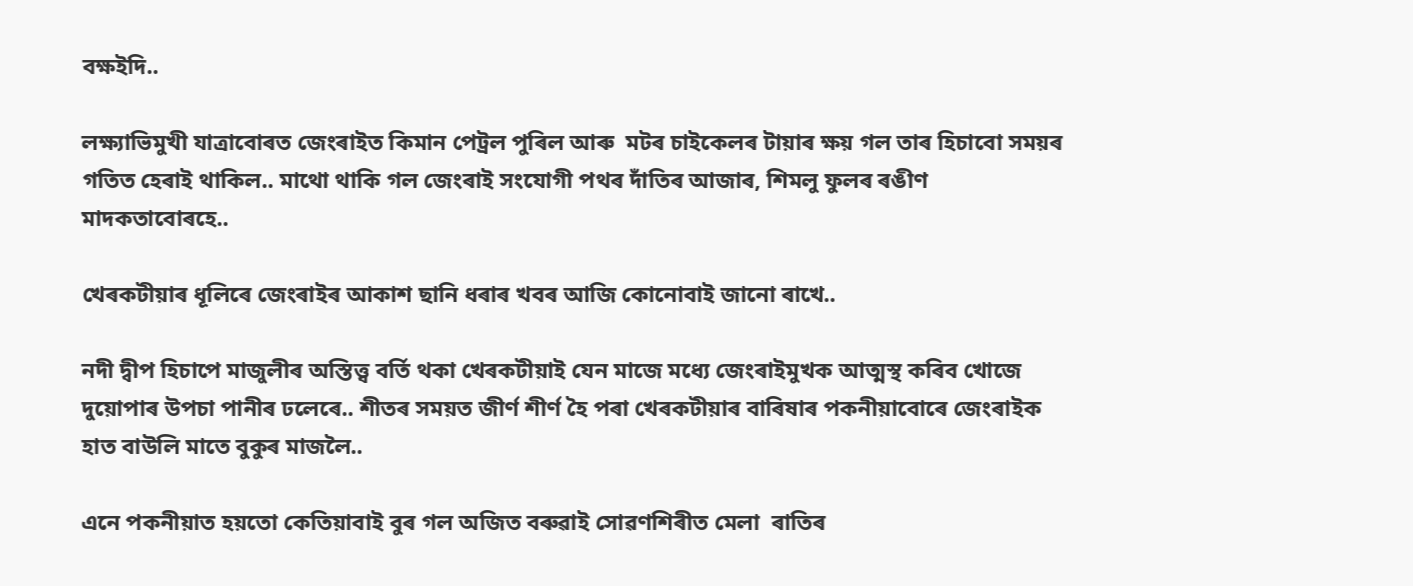বক্ষইদি..

লক্ষ্যাভিমুখী যাত্ৰাবোৰত জেংৰাইত কিমান পেট্ৰল পুৰিল আৰু  মটৰ চাইকেলৰ টায়াৰ ক্ষয় গল তাৰ হিচাবো সময়ৰ গতিত হেৰাই থাকিল.. মাথো থাকি গল জেংৰাই সংযোগী পথৰ দাঁতিৰ আজাৰ, শিমলু ফুলৰ ৰঙীণ মাদকতাবোৰহে..

খেৰকটীয়াৰ ধূলিৰে জেংৰাইৰ আকাশ ছানি ধৰাৰ খবৰ আজি কোনোবাই জানো ৰাখে..

নদী দ্বীপ হিচাপে মাজুলীৰ অস্তিত্ত্ব বৰ্তি থকা খেৰকটীয়াই যেন মাজে মধ্যে জেংৰাইমুখক আত্মস্থ কৰিব খোজে দুয়োপাৰ উপচা পানীৰ ঢলেৰে.. শীতৰ সময়ত জীৰ্ণ শীৰ্ণ হৈ পৰা খেৰকটীয়াৰ বাৰিষাৰ পকনীয়াবোৰে জেংৰাইক হাত বাউলি মাতে বুকুৰ মাজলৈ..

এনে পকনীয়াত হয়তো কেতিয়াবাই বুৰ গল অজিত বৰুৱাই সোৱণশিৰীত মেলা  ৰাতিৰ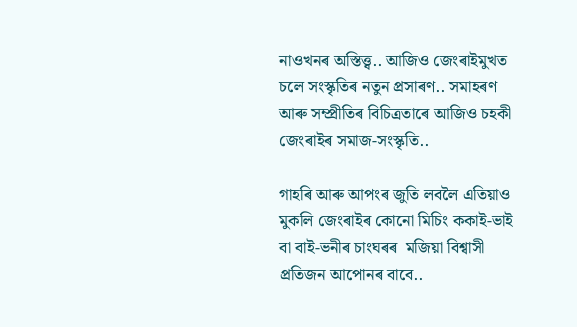নাওখনৰ অস্তিত্ত্ব.. আজিও জেংৰাইমুখত চলে সংস্কৃতিৰ নতুন প্ৰসাৰণ.. সমাহৰণ আৰু সম্প্ৰীতিৰ বিচিত্ৰতাৰে আজিও চহকী জেংৰাইৰ সমাজ-সংস্কৃতি..

গাহৰি আৰু আপংৰ জুতি লবলৈ এতিয়াও মুকলি জেংৰাইৰ কোনো মিচিং ককাই-ভাই বা বাই-ভনীৰ চাংঘৰৰ  মজিয়া বিশ্বাসী প্ৰতিজন আপোনৰ বাবে..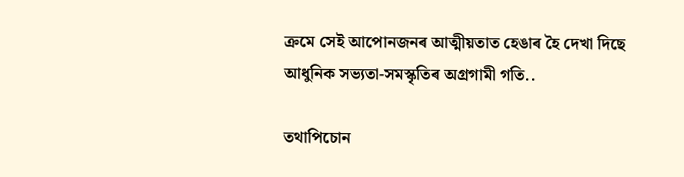ক্ৰমে সেই আপোনজনৰ আত্মীয়তাত হেঙাৰ হৈ দেখা দিছে আধুনিক সভ্যতা-সমস্কৃতিৰ অগ্ৰগামী গতি..

তথাপিচোন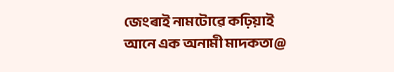জেংৰাই নামটোৱে কঢ়িয়াই আনে এক অনামী মাদকতা@